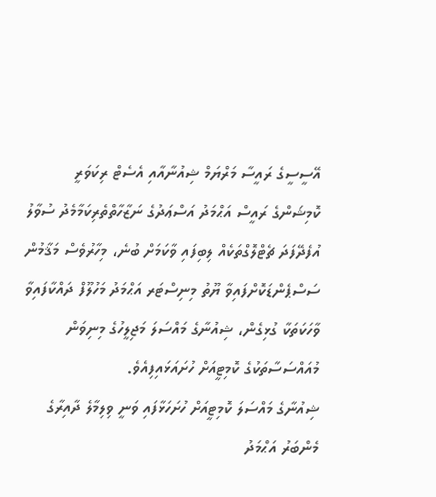އޭސީސީގެ ރައީސާ މަރްޔަމް ޝިއުނާއާއި އެސެޓް ރިކަވަރީ ކޮމިޝަންގެ ރައީސް އަޙްމަދު އަސްޢަދުގެ ނަޒާހާތްތެރިކަމާމެދު ސުވާލު އުފެދޭފަދަ ޗެޓްލޮގްތަކެއް ލިބިފައި ވާކަމަށް ބުނެ، މިހާރުވެސް މަޤާމުން ސަސްޕެންޑަކޮށްފައިވާ ޔޫތު މިނިސްޓަރ އަޙްމަދު މަހުލޫފް ދައްކާފައިވާ ވާހަކަތަކާ ގުޅިގެން، ޝިއުނާގެ މައްސަލަ މަޖިލީހުގެ މިނިވަން މުއައްސަސާތަކުގެ ކޮމިޓީއަށް ހުށައަޅައިފިއެވެ.
ޝިއުނާގެ މައްސަލަ ކޮމިޓީއަށް ހުށަހަޅާފައި ވަނީ ވިލިމާލެ ދާއިރާގެ މެންބަރު އަޙްމަދު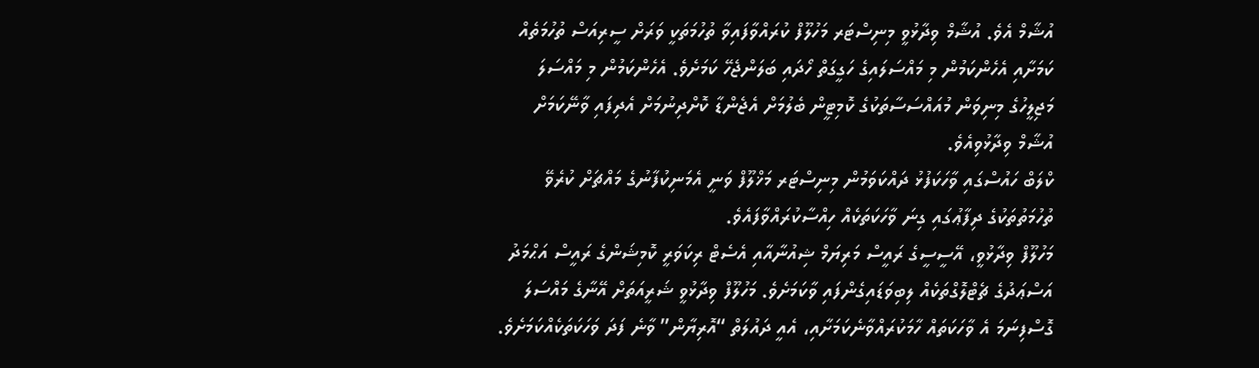އުޝާމް އެވެ. އުޝާމް ވިދާޅުވީ މިނިސްޓަރ މަހުލޫފް ކުރައްވާފައިވާ ތުހުމަތަކީ ވަރަށް ސީރިއަސް ތުހުމަތެއް ކަމަށާއި އެހެންކަމުން މި މައްސަލައިގެ ހަގީގަތް ހޯދައި ބަލަންޖެހޭ ކަމަށެވެ. އެހެންކަމުން މި މައްސަލަ މަޖިލީހުގެ މިނިވަން މުއައްސަސާތަކުގެ ކޮމިޓީން ބެލުމަށް އެޖެންޑާ ކޮށްދިނުމަށް އެދިފައި ވާނޭކަމަށް އުޝާމް ވިދާޅުވިއެވެ.
ކްލަބް ހައުސްގައި ވާހަކަފުޅު ދައްކަވަމުން މިނިސްޓަރ މަޚްލޫފް ވަނީ އެމަނިކުފާނުގެ މައްޗަށް ކުރެވޭ ތުހުމަތުތަކުގެ ދިފާޢުގައި ގިނަ ވާހަކަތަކެއް ހިއްސާކުރައްވާފައެވެ.
މަހުލޫފް ވިދާޅުވީ، އޭސީސީގެ ރައީސް މަރިޔަމް ޝިއުނާއާއި އެސެޓް ރިކަވަރީ ކޮމިޝަންގެ ރައީސް އަޙްމަދު އަސްޢަދުގެ ޗެޓްލޮގްތަކެއް ލިބިވަޑައިގެންފައި ވާކަމަށެވެ. މަހުލޫފް ވިދާޅުވީ ޝަރީއަތަށް އޭނާގެ މައްސަލަ ގޮސްފިނަމަ އެ ވާހަކަތައް ހާމަކުރައްވާނެކަމަށާއި، އެއީ ދައުލަތް “އޮރިޔާން” ވާނެ ފަދަ ވަހަކަތަކެއްކަމަށެވެ.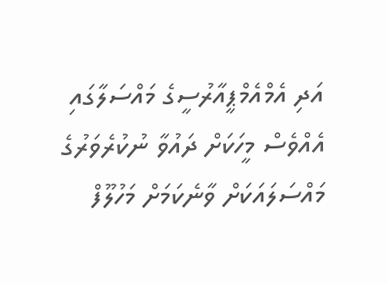އަދި އެމްއެމްޕީއާރުސީގެ މައްސަލާގައި އެއްވެސް މީހަކަށް ދައުވާ ނުކުރެވަރުގެ މައްސަލައަކަށް ވާނެކަމަށް މަހުލޫފް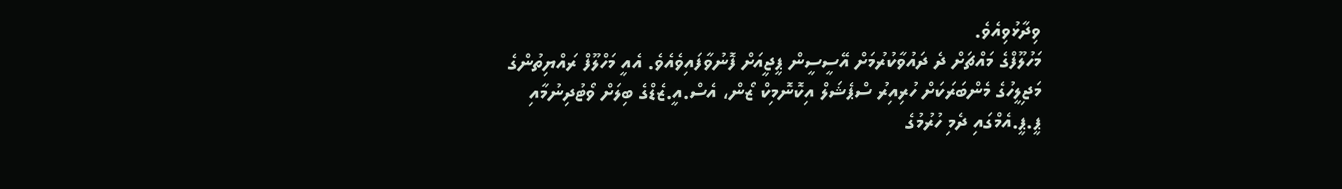ވިދާޅުވިއެވެ.
މަހުލޫފްގެ މައްޗަށް ދެ ދައުވާކުރުމަށް އޭސީސީން ޕީޖީއަށް ފޮނުވާފައިވެއެވެ. އެއީ މަހްލޫފް ރައްޔިތުންގެ މަޖިލީހުގެ މެންބަރަކަށް ހުރިއިރު ސްޕެޝަލް އިކޮނޮމިކް ޒޯން، އެސް.އީ.ޒެޑްގެ ބިލަށް ވޯޓުދިނުމާއި ޕީ.ޕީ.އެމްގައި ދެމި ހުރުމުގެ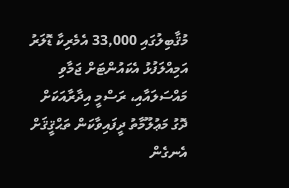މުޤާބިލުގައި 33,000 އެމެރިކާ ޑޮލަރު އަމިއްލަފުޅު އެކައުންޓަށް ޖަމާވި މައްސަލައާއި، ރަސްމީ އިދާރާއަކަށް ދޮގު މަޢުލޫމާތު ދީފައިވާކަން ތަޙްޤީޤަށް އެނގެން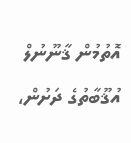އޮތުމުން ޤާނޫނުލް އުޤޫބާތުގެ ދަށުން،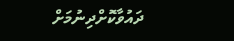ދައުވާކޮށްދިނުމަށް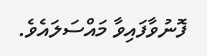ފޮނުވާފައިވާ މައްސަލައެވެ.